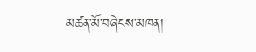མཚན་མོ་བཞེངས་མཁན།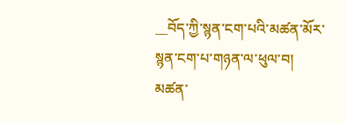__བོད་ཀྱི་སྙན་ངག་པའི་མཚན་མོར་སྙན་ངག་པ་གཉན་ལ་ཕུལ་བ།
མཚན་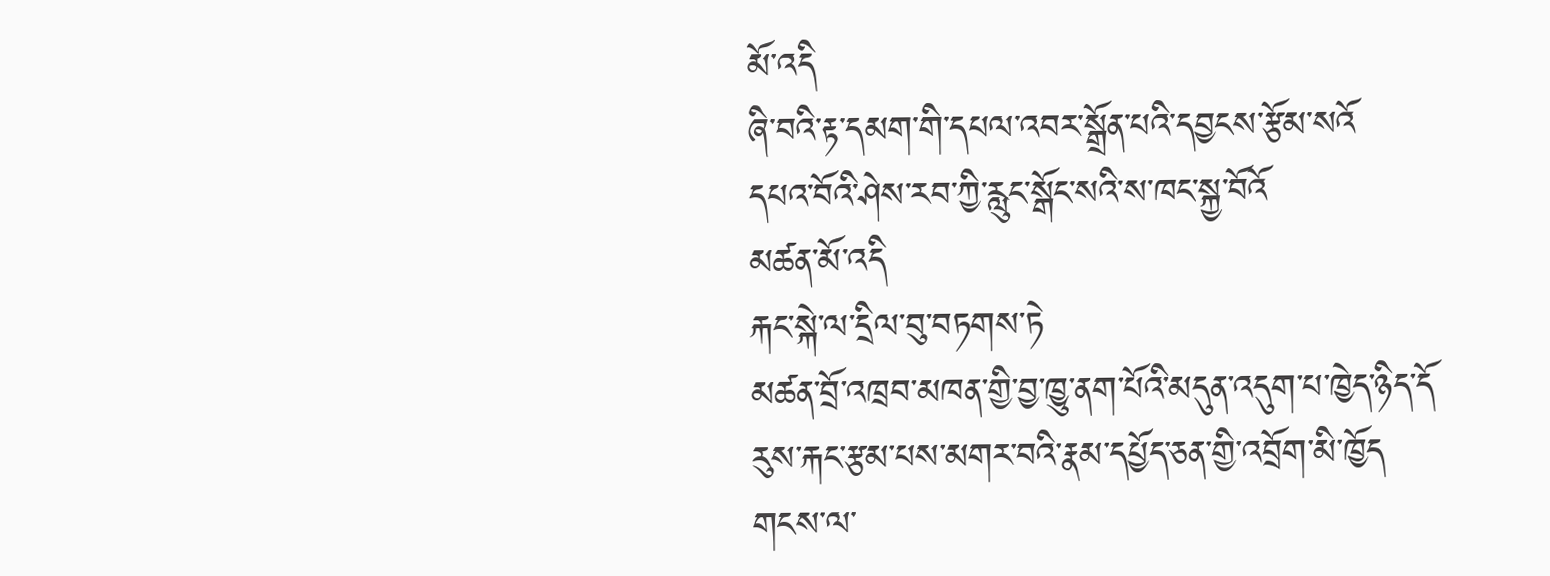མོ་འདི
ཞི་བའི་རྟ་དམག་གི་དཔལ་འབར་སྒྲོན་པའི་དབྱངས་རྩོམ་སའོ
དཔའ་བོའི་ཤེས་རབ་ཀྱི་རླུང་སྒོང་སའི་ས་ཁང་སྐྱ་བོའོ
མཚན་མོ་འདི
རྐང་སྐེ་ལ་དྲིལ་བུ་བཏགས་ཏེ
མཚན་བྲོ་འཁྲབ་མཁན་གྱི་བྱ་ཁྱུ་ནག་པོའི་མདུན་འདུག་པ་ཁྱེད་ཉིད་དོ
རུས་རྐང་རྩམ་པས་མགར་བའི་རྣམ་དཔྱོད་ཅན་གྱི་འབྲོག་མི་ཁྱོད
གངས་ལ་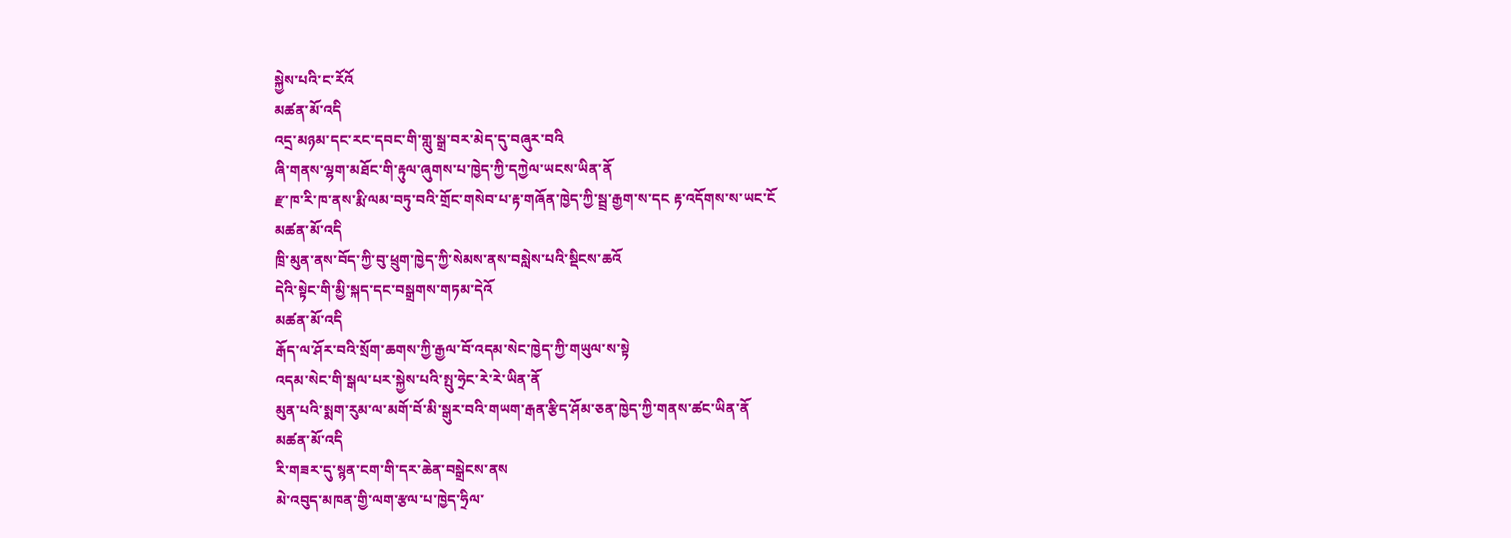སྐྱེས་པའི་ང་རོའོ
མཚན་མོ་འདི
འདྲ་མཉམ་དང་རང་དབང་གི་གླུ་སྒྲ་བར་མེད་དུ་བཞུར་བའི
ཞི་གནས་ལྷག་མཐོང་གི་རྟུལ་ཞུགས་པ་ཁྱེད་ཀྱི་དཀྱེལ་ཡངས་ཡིན་ནོ
རྫ་ཁ་རི་ཁ་ནས་རྨི་ལམ་བཏུ་བའི་གྲོང་གསེབ་པ་རྟ་གཞོན་ཁྱེད་ཀྱི་སྦྲ་རྒྱག་ས་དང རྟ་འདོགས་ས་ཡང་ངོ
མཚན་མོ་འདི
ཁྲི་མུན་ནས་བོད་ཀྱི་བུ་ཕྲུག་ཁྱེད་ཀྱི་སེམས་ནས་བསླེས་པའི་སྡིངས་ཆའོ
དེའི་སྟེང་གི་མྱི་སྐད་དང་བསྒྲགས་གཏམ་དེའོ
མཚན་མོ་འདི
རྒོད་ལ་ཤོར་བའི་སྲོག་ཆགས་ཀྱི་རྒྱལ་བོ་འདམ་སེང་ཁྱེད་ཀྱི་གཡུལ་ས་སྟེ
འདམ་སེང་གི་སྒལ་པར་སྐྱེས་པའི་སྤུ་ཧྲེང་རེ་རེ་ཡིན་ནོ
མུན་པའི་སྨག་རུམ་ལ་མགོ་བོ་མི་སྒུར་བའི་གཡག་རྒན་རྩིད་ཤོམ་ཅན་ཁྱེད་ཀྱི་གནས་ཚང་ཡིན་ནོ
མཚན་མོ་འདི
རི་གཟར་དུ་སྙན་ངག་གི་དར་ཆེན་བསྒྲེངས་ནས
མེ་འབུད་མཁན་གྱི་ལག་རྩལ་པ་ཁྱེད་ཧྲིལ་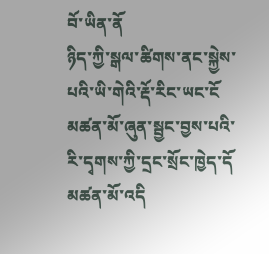བོ་ཡིན་ནོ
ཉིད་ཀྱི་སྒལ་ཚིགས་ནང་སྐྱེས་པའི་ཡི་གེའི་རྡོ་རིང་ཡང་ངོ
མཚན་མོ་ཞུན་སྦྱང་བྱས་པའི་རི་དྭགས་ཀྱི་དྲང་སྲོང་ཁྱེད་དོ
མཚན་མོ་འདི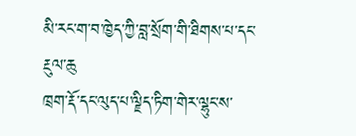མི་རང་ག་བ་ཁྱེད་ཀྱི་བླ་སྲོག་གི་ཐིགས་པ་དང་རྔུལ་ཆུ
ཁྲག་རྡོ་དང་ལུད་པ་ལྗིད་ཏིག་གེར་ལྷུང་ས་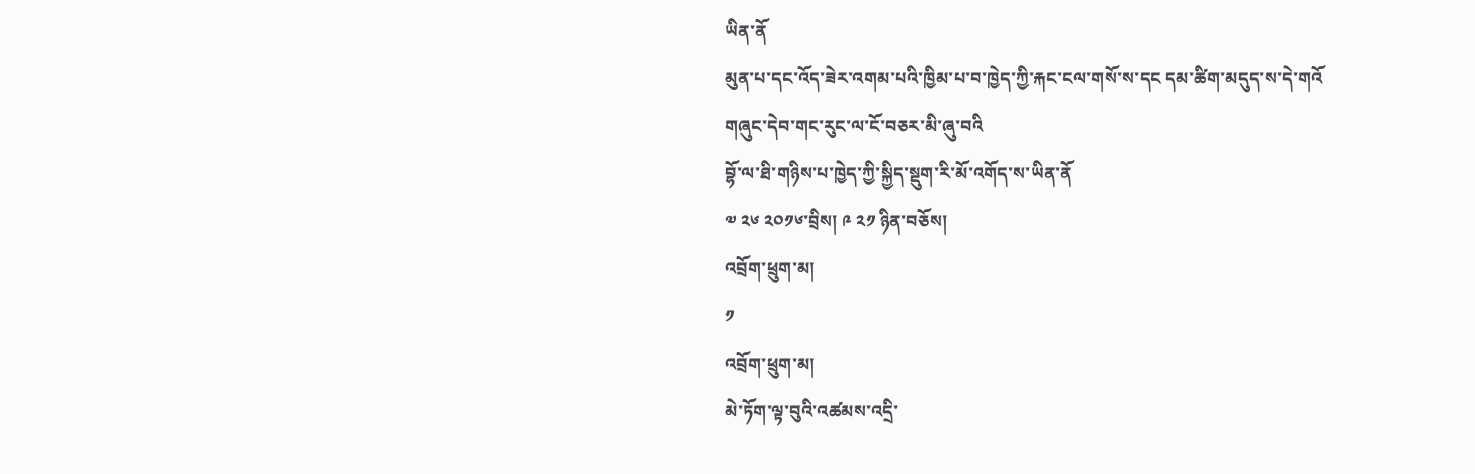ཡིན་ནོ
མུན་པ་དང་འོད་ཟེར་འགམ་པའི་ཁྱིམ་པ་བ་ཁྱེད་ཀྱི་རྐང་ངལ་གསོ་ས་དང དམ་ཚིག་མདུད་ས་དེ་གའོ
གཞུང་དེབ་གང་རུང་ལ་ངོ་བཅར་མི་ཞུ་བའི
བྷོ་ལ་ཐི་གཉིས་པ་ཁྱེད་ཀྱི་སྐྱིད་སྡུག་རི་མོ་འགོད་ས་ཡིན་ནོ
༧ ༢༦ ༢༠༡༦་བྲིས། ༩ ༢༡ ཉིན་བཅོས།
འབྲོག་ཕྲུག་མ།
༡
འབྲོག་ཕྲུག་མ།
མེ་ཏོག་ལྟ་བུའི་འཚམས་འདྲི་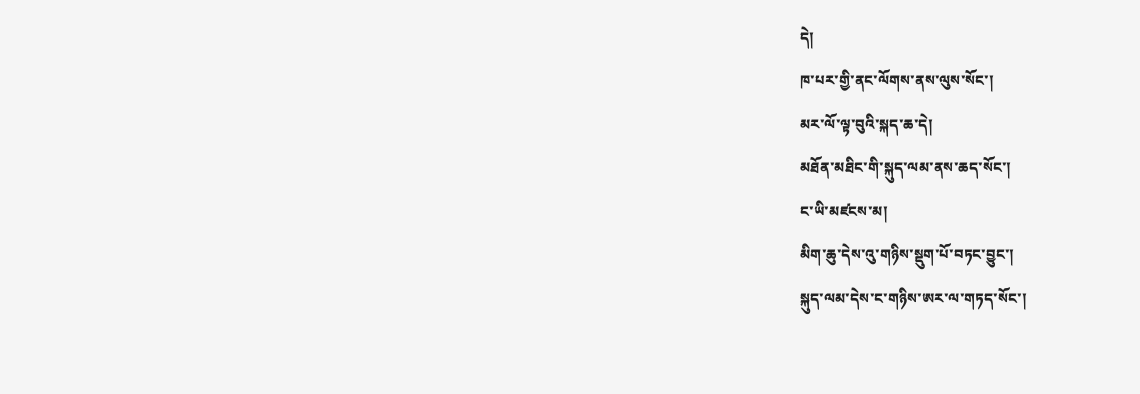དེ།
ཁ་པར་གྱི་ནང་ལོགས་ནས་ལུས་སོང་།
མར་ལོ་ལྟ་བུའི་སྐད་ཆ་དེ།
མཐོན་མཐིང་གི་སྐུད་ལམ་ནས་ཆད་སོང་།
ང་ཡི་མཛངས་མ།
མིག་ཆུ་དེས་འུ་གཉིས་སྡུག་པོ་བཏང་བྱུང་།
སྐུད་ལམ་དེས་ང་གཉིས་ཨར་ལ་གཏད་སོང་།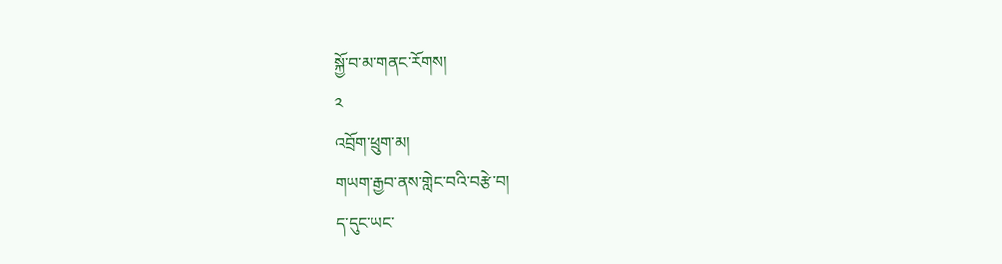སྐྱོ་བ་མ་གནང་རོགས།
༢
འབྲོག་ཕྲུག་མ།
གཡག་རྒྱབ་ནས་གླེང་བའི་བརྩེ་བ།
ད་དུང་ཡང་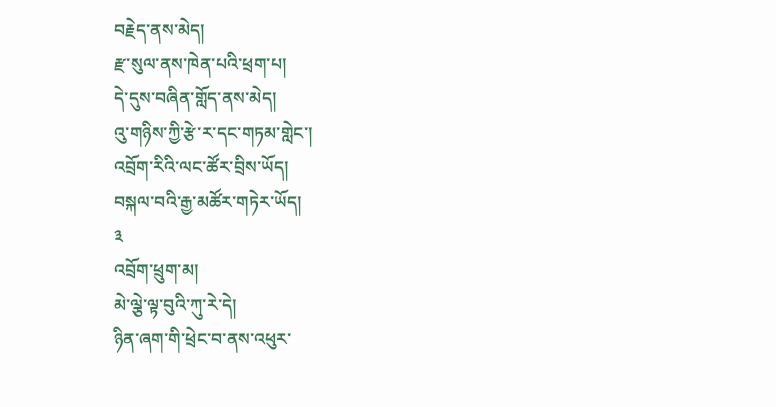བརྗེད་ནས་མེད།
རྫ་སུལ་ནས་ཁེན་པའི་ཕྲག་པ།
དེ་དུས་བཞིན་གློད་ནས་མེད།
འུ་གཉིས་ཀྱི་རྩེ་ར་དང་གཏམ་གླེང་།
འབྲོག་རིའི་ལང་ཚོར་བྲིས་ཡོད།
བསྐལ་བའི་རྒྱ་མཚོར་གཏེར་ཡོད།
༣
འབྲོག་ཕྲུག་མ།
མེ་ལྕེ་ལྟ་བུའི་ཀུ་རེ་དེ།
ཉིན་ཞག་གི་ཕྲེང་བ་ནས་འཕུར་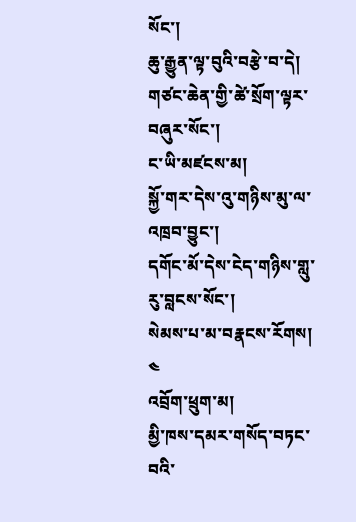སོང་།
ཆུ་རྒྱུན་ལྟ་བུའི་བརྩེ་བ་དེ།
གཙང་ཆེན་གྱི་ཚེ་སྲོག་ལྟར་བཞུར་སོང་།
ང་ཡི་མཛངས་མ།
སྐྱོ་གར་དེས་འུ་གཉིས་མུ་ལ་འཁྲབ་བྱུང་།
དགོང་མོ་དེས་ངེད་གཉིས་གླུ་རུ་བླངས་སོང་།
སེམས་པ་མ་བརྣངས་རོགས།
༤
འབྲོག་ཕྲུག་མ།
མྱི་ཁས་དམར་གསོད་བཏང་བའི་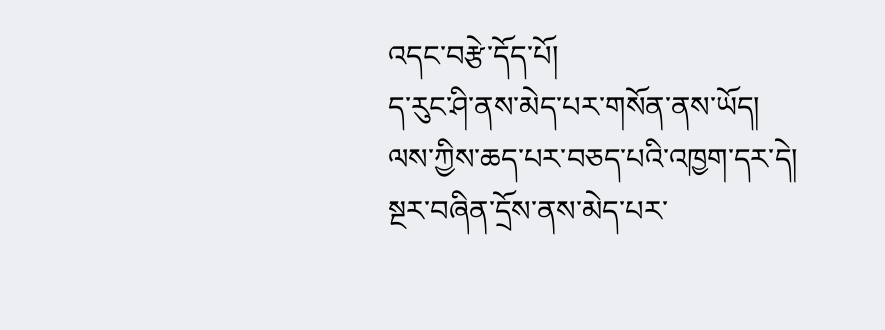འདང་བརྩེ་དོད་པོ།
ད་རུང་ཤི་ནས་མེད་པར་གསོན་ནས་ཡོད།
ལས་ཀྱིས་ཆད་པར་བཅད་པའི་འཁྱག་དར་དེ།
སྔར་བཞིན་དྲོས་ནས་མེད་པར་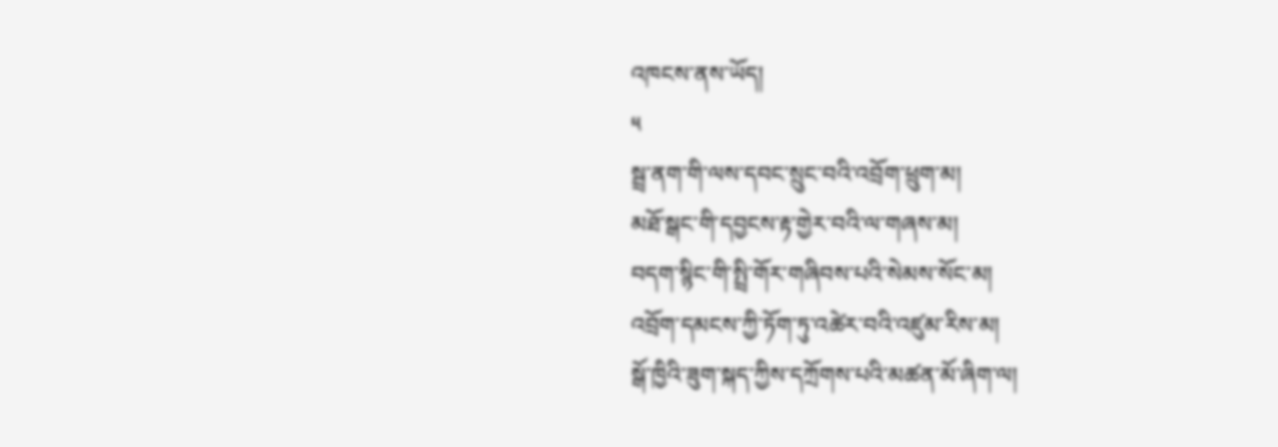འཁངས་ནས་ཡོད།
༥
སྦྲ་ནག་གི་ལས་དབང་སྲུང་བའི་འབྲོག་ཕྲུག་མ།
མཐོ་སྒང་གི་དབྱངས་རྟ་གྱེར་བའི་ལ་གཞས་མ།
བདག་སྙིང་གི་སྤྲི་གོར་གཞིབས་པའི་སེམས་སོང་མ།
འབྲོག་དམངས་ཀྱི་ཏོག་ཏུ་འཚེར་བའི་འཛུམ་རིས་མ།
སྒོ་ཁྱིའི་ཟུག་སྐད་ཀྱིས་དཀྲོགས་པའི་མཚན་མོ་ཞིག་ལ།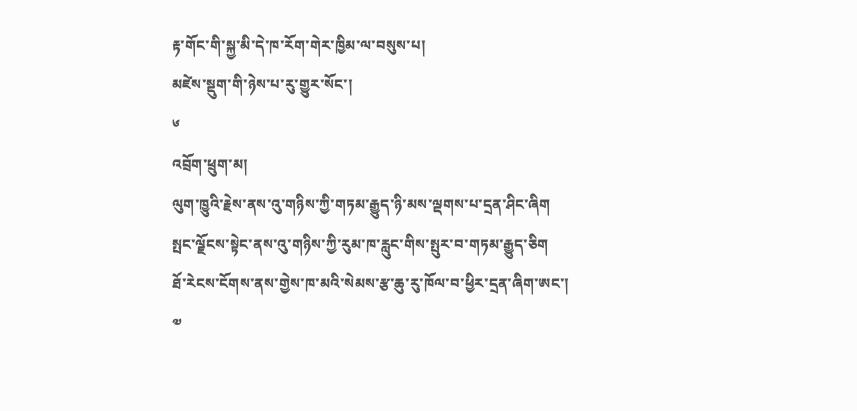རྟ་གོང་གི་སྐྱ་མི་དེ་ཁ་རོག་གེར་ཁྱིམ་ལ་བསུས་པ།
མཛེས་སྡུག་གི་ཉེས་པ་རུ་གྱུར་སོང་།
༦
འབྲོག་ཕྲུག་མ།
ལུག་ཁྱུའི་རྗེས་ནས་འུ་གཉིས་ཀྱི་གཏམ་རྒྱུད་ཉི་མས་ལྡགས་པ་དྲན་ཤིང་ཞིག
སྤང་ལྗོངས་སྟེང་ནས་འུ་གཉིས་ཀྱི་རུམ་ཁ་རླུང་གིས་སྤུར་བ་གཏམ་རྒྱུད་ཅིག
ཐོ་རེངས་ངོགས་ནས་གྱེས་ཁ་མའི་སེམས་རྩ་ཆུ་རུ་ཁོལ་བ་ཕྱིར་དྲན་ཞིག་ཨང་།
༧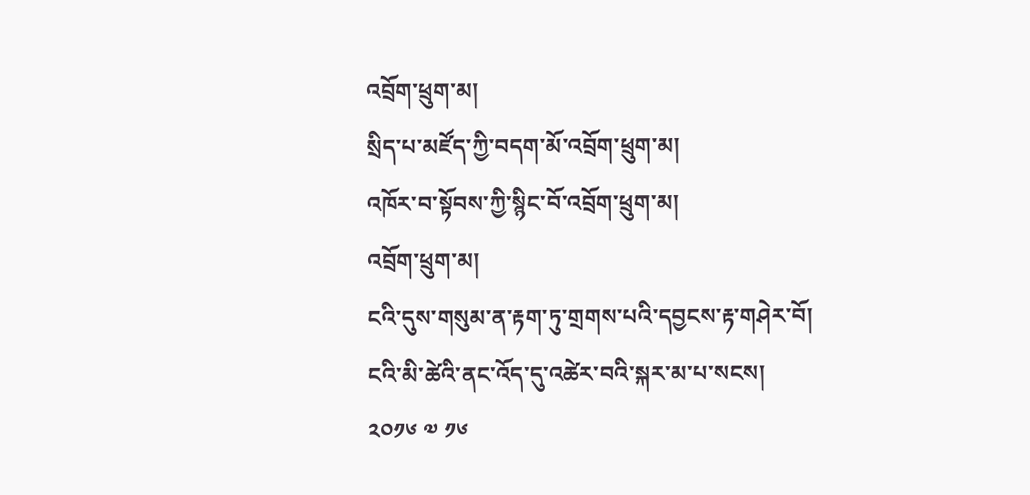འབྲོག་ཕྲུག་མ།
སྲིད་པ་མཛོད་ཀྱི་བདག་མོ་འབྲོག་ཕྲུག་མ།
འཁོར་བ་སྟོབས་ཀྱི་སྙིང་བོ་འབྲོག་ཕྲུག་མ།
འབྲོག་ཕྲུག་མ།
ངའི་དུས་གསུམ་ན་རྟག་ཏུ་གྲགས་པའི་དབྱངས་རྟ་གཤེར་བོ།
ངའི་མི་ཚེའི་ནང་འོད་དུ་འཚེར་བའི་སྐར་མ་པ་སངས།
༢༠༡༦ ༧ ༡༦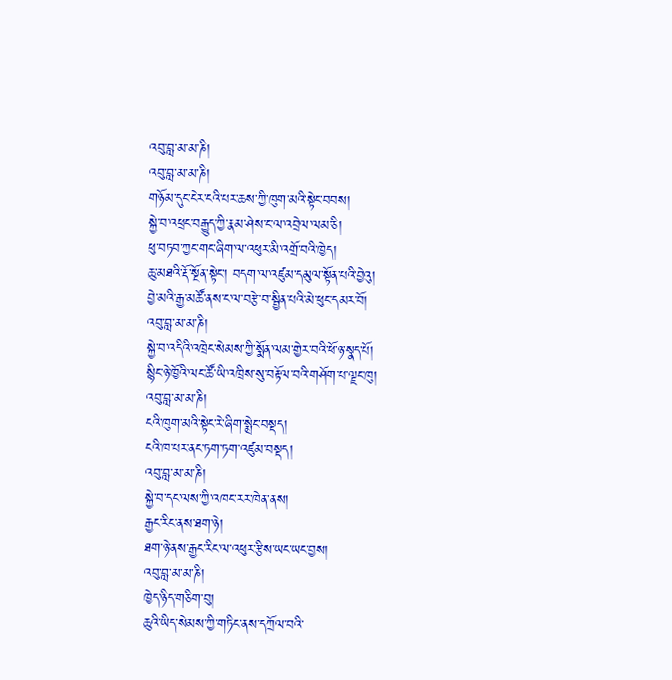འབུ་བླ་མ་མ་ཎི།
འབུ་བླ་མ་མ་ཎི།
གཉོམ་དུང་ངེར་ངའི་པར་ཆས་ཀྱི་ཁུག་མའི་སྟེང་བབས།
སྐྱེ་བ་འཕྲང་བརྒྱུད་ཀྱི་རྣམ་ཤེས་ང་ལ་འབྲེལ་ལམ་ཅི།
ཕུ་བཏབ་ཀྱང་གང་ཞིག་ལ་འཕུར་མི་འགྲོ་བའི་ཁྱེད།
ཆུ་མཐའི་རྡོ་སྔོན་སྟེང་། བདག་ལ་འཛུམ་དམུལ་སྟོན་པའི་བྱེའུ།
བྱེ་མའི་རྒྱ་མཚོ་ནས་ང་ལ་བརྩེ་བ་སྦྱིན་པའི་མེ་ཕུང་དམར་བོ།
འབུ་བླ་མ་མ་ཎི།
སྐྱེ་བ་འདིའི་འཁྲེང་སེམས་ཀྱི་སྨོན་ལམ་གྱེར་བའི་ཕོ་ཉ་སྣད་པོ།
སྙིང་ཉེ་ཁྱོའི་ལང་ཚོ་ཡི་འཁྲིས་སུ་བརྟོལ་བའི་གཤོག་པ་ལྗང་ཁུ།
འབུ་བླ་མ་མ་ཎི།
ངའི་ཁུག་མའི་སྟེང་རེ་ཞིག་སྨྲེང་བསྡད།
ངའི་ཁ་པར་ནང་ཏག་ཏག་འཛུམ་བསྡད།
འབུ་བླ་མ་མ་ཎི།
སྐྱེ་བ་དང་ལས་ཀྱི་འཁང་རར་ཁེན་ནས།
རྒྱང་རིང་ནས་ཐག་ཉེ།
ཐག་ཉེ་ནས་རྒྱང་རིང་ལ་འཕུར་རྩིས་ཡང་ཡང་བྱས།
འབུ་བླ་མ་མ་ཎི།
ཁྱེད་ཉིད་གཅིག་བུ།
ཆུའི་ཡིད་སེམས་ཀྱི་གཏིང་ནས་དཀྲོལ་བའི་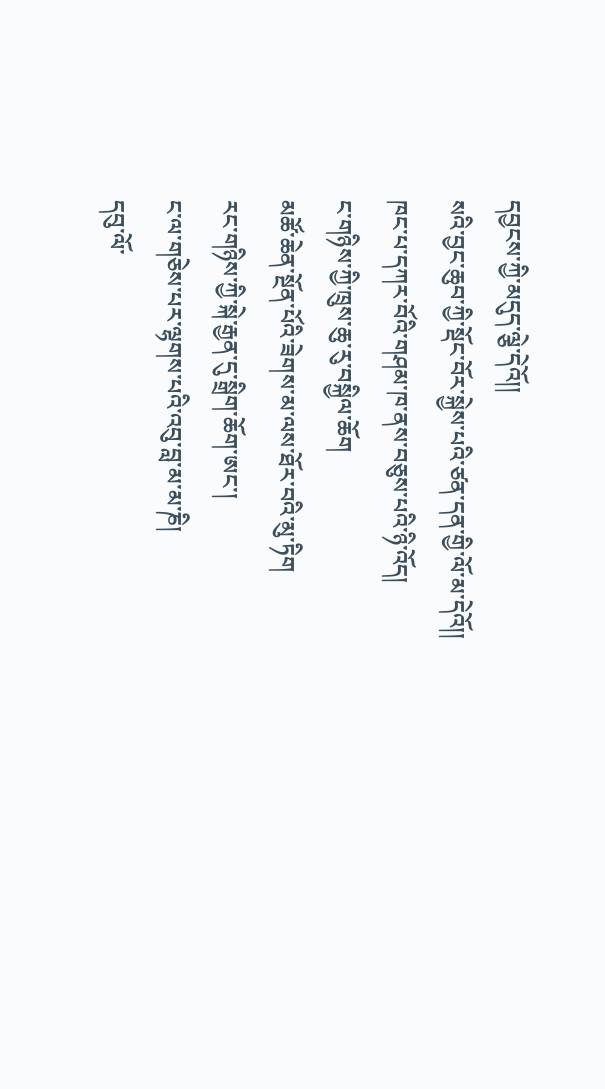དབྱངས་ཀྱི་མདུད་ལྕེ་དེའོ།།
སའི་བྱང་ཆུབ་ཀྱི་སྡོང་བོར་སྐྱེས་པའི་ཙན་དན་གྱི་ལོ་མ་དེའོ།།
ཁང་པ་དཀར་བོའི་གཤམ་ཁ་ནས་བཅུས་པའི་ཉི་འོད།
ང་གཉིས་ཀྱི་ཁྲུས་ཆུ་རུ་བསྐྱིལ་ཆོག
མཚོ་ཆེན་སྔོན་པོའི་ཟེགས་མ་ལས་ཐོར་བའི་མུ་ཏིག
རང་གཉིས་ཀྱི་སྐེ་རྒྱན་དུ་སྒྲིག་ཆོག་ཨང་།
ང་ལ་གཅེས་པར་ལྷགས་པའི་འབུ་བླ་མ་མ་ཎི།
དབུ་ལོ་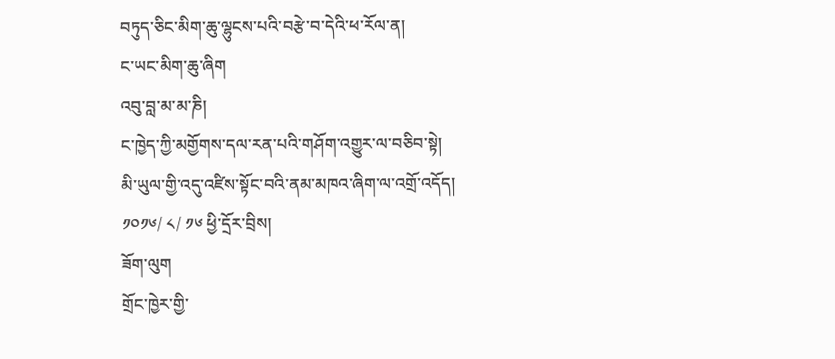བཏུད་ཅིང་མིག་ཆུ་ལྷུངས་པའི་བརྩེ་བ་དེའི་ཕ་རོལ་ན།
ང་ཡང་མིག་ཆུ་ཞིག
འབུ་བླ་མ་མ་ཎི།
ང་ཁྱེད་ཀྱི་མགྱོགས་དལ་རན་པའི་གཤོག་འགྱུར་ལ་བཅིབ་སྟེ།
མི་ཡུལ་གྱི་འདུ་འཛིས་སྟོང་བའི་ནམ་མཁའ་ཞིག་ལ་འགྲོ་འདོད།
༡༠༡༦/ ༨/ ༡༦ ཕྱི་དྲོར་བྲིས།
ཟོག་ལུག
གྲོང་ཁྱེར་གྱི་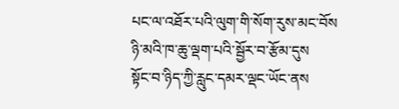པང་ལ་འཐོར་པའི་ལུག་གི་སོག་རུས་མང་བོས
ཉི་མའི་ཁ་ཆུ་ལྡག་པའི་སྦྱོར་བ་རྩོམ་དུས
སྟོང་བ་ཉིད་ཀྱི་རླུང་དམར་ལྡང་ཡོང་ནས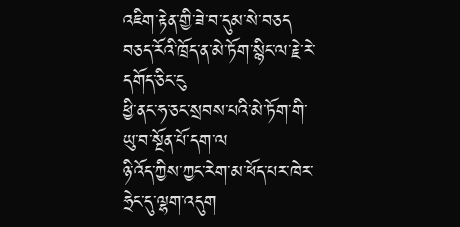འཇིག་རྟེན་གྱི་ཟེ་བ་དུམ་སེ་བཅད
བཅད་རོའི་ཁྲོད་ན་མེ་ཏོག་སྙིང་ལ་རྗེ་རེ་དགོད་ཅིང་ངུ
ཕྱི་ནང་ཧ་ཅང་སྲབས་པའི་མེ་ཏོག་གི་ཡུ་བ་སྔོན་པོ་དག་ལ
ཉི་འོད་ཀྱིས་ཀྱང་རེག་མ་ཕོད་པར་ཁེར་ཧྲེང་དུ་ལྷག་འདུག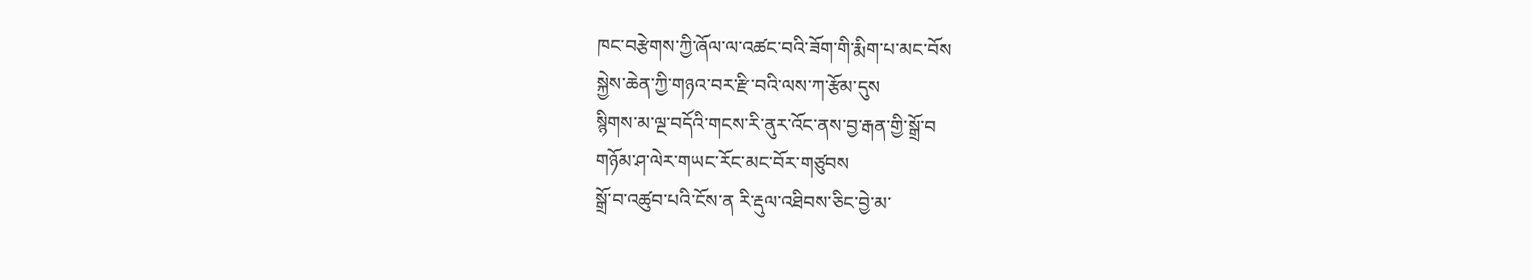ཁང་བརྩེགས་ཀྱི་ཞོལ་ལ་འཚང་བའི་ཟོག་གི་རྨིག་པ་མང་བོས
སྐྱེས་ཆེན་ཀྱི་གཉའ་བར་རྫི་བའི་ལས་ཀ་རྩོམ་དུས
སྙིགས་མ་ལྔ་བདོའི་གངས་རི་ནུར་འོང་ནས་བྱ་རྒན་གྱི་སྒྲོ་བ
གཉོམ་ཤ་ལེར་གཡང་རོང་མང་བོར་གཙུབས
སྒྲོ་བ་འཚུབ་པའི་ངོས་ན རི་རྡུལ་འཐིབས་ཅིང་བྱེ་མ་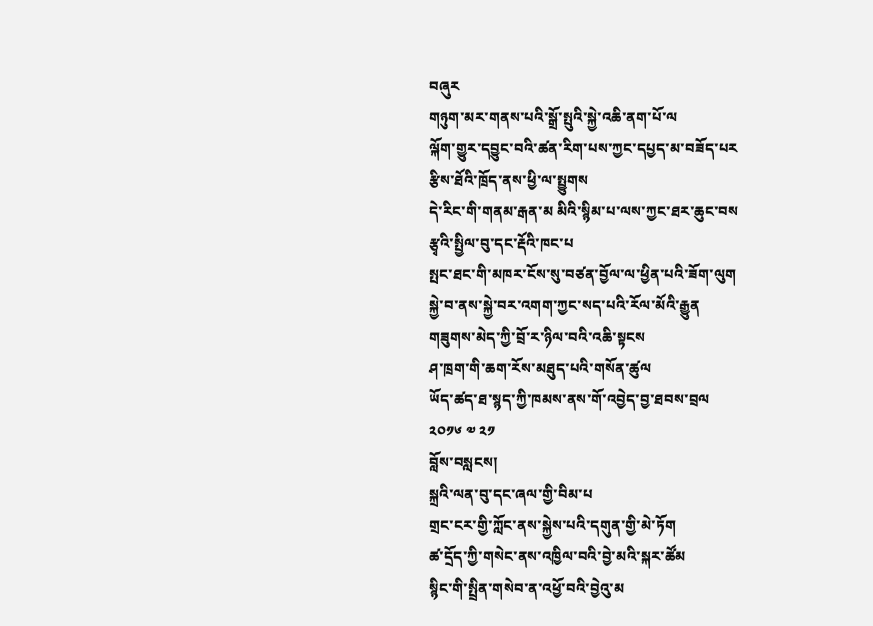བཞུར
གཉུག་མར་གནས་པའི་སྒྲོ་སྤུའི་སྐྱེ་འཆི་ནག་པོ་ལ
ལྐོག་གྱུར་དབྱུང་བའི་ཚན་རིག་པས་ཀྱང་དཔྱད་མ་བཟོད་པར
རྩིས་ཐོའི་ཁྲོད་ནས་ཕྱི་ལ་སྤྱུགས
དེ་རིང་གི་གནམ་རྒན་མ མིའི་སྙིམ་པ་ལས་ཀྱང་ཐར་ཆུང་བས
རྩྭའི་སྤྱིལ་བུ་དང་རྡོའི་ཁང་པ
སྤང་ཐང་གི་མཁར་ངོས་སུ་བཙན་བྱོལ་ལ་ཕྱིན་པའི་ཟོག་ལུག
སྐྱེ་བ་ནས་སྐྱེ་བར་འགག་ཀྱང་སད་པའི་རོལ་མོའི་རྒྱུན
གཟུགས་མེད་ཀྱི་བྲོ་ར་ཉིལ་བའི་འཆི་སྟངས
ཤ་ཁྲག་གི་ཆག་རོས་མཐུད་པའི་གསོན་ཚུལ
ཡོད་ཚད་ཐ་སྙད་ཀྱི་ཁམས་ནས་གོ་འབྱེད་བྱ་ཐབས་བྲལ
༢༠༡༦ ༧ ༢༡
བློས་བསླངས།
སྐྲའི་ལན་བུ་དང་ཞལ་གྱི་བིམ་པ
གྲང་ངར་གྱི་ཀློང་ནས་སྐྱེས་པའི་དགུན་གྱི་མེ་ཏོག
ཚ་དྲོད་ཀྱི་གསེང་ནས་འཁྱིལ་བའི་བྱེ་མའི་སྐར་ཚོམ
སྙིང་གི་སྤྲིན་གསེབ་ན་འཕྱོ་བའི་བྱེའུ་མ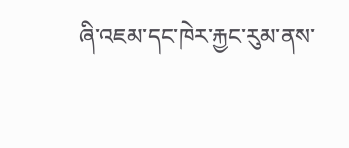ཞི་འཇམ་དང་ཁེར་རྐྱང་རུམ་ནས་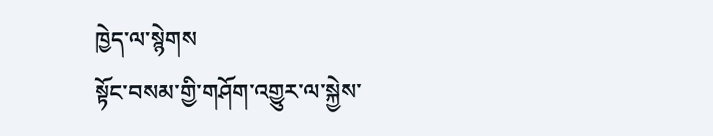ཁྱེད་ལ་སྙེགས
སྟོང་བསམ་གྱི་གཤོག་འགྱུར་ལ་སྐྱེས་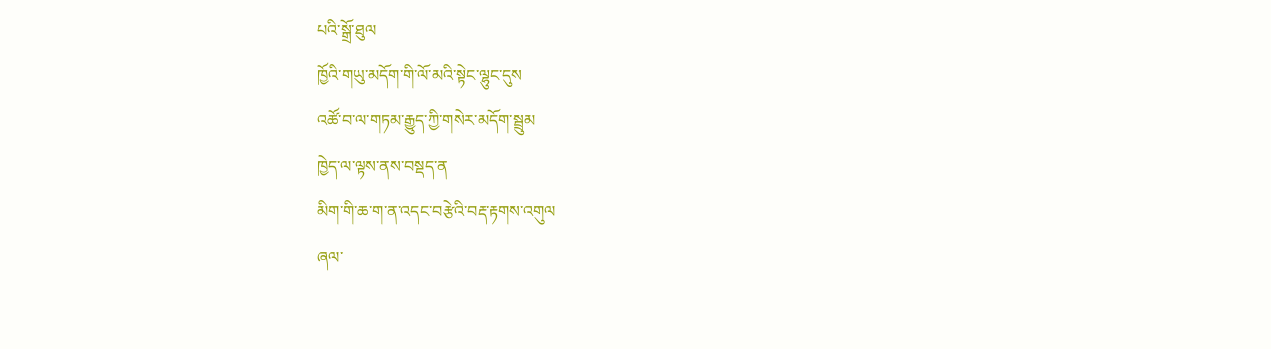པའི་སྒྲོ་ཐུལ
ཁྱོའི་གཡུ་མདོག་གི་ལོ་མའི་སྟེང་ལྷུང་དུས
འཚོ་བ་ལ་གཏམ་རྒྱུད་ཀྱི་གསེར་མདོག་སྦྲུམ
ཁྱེད་ལ་ལྟས་ནས་བསྡད་ན
མིག་གི་ཆ་ག་ན་འདང་བརྩེའི་བརྡ་རྟགས་འགུལ
ཞལ་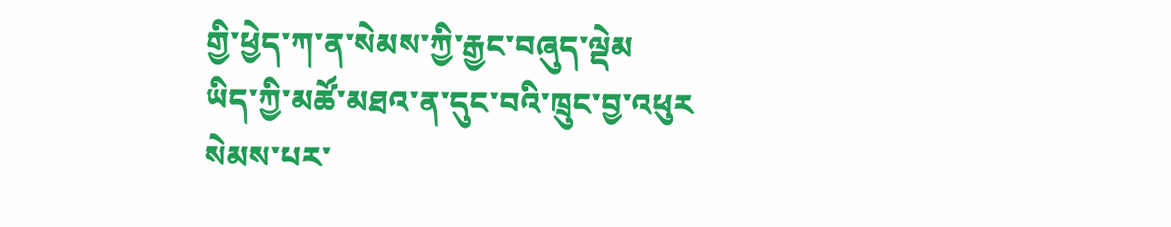གྱི་ཕྱེད་ཀ་ན་སེམས་ཀྱི་རྒྱང་བཞུད་ལྡེམ
ཡིད་ཀྱི་མཚོ་མཐའ་ན་དུང་བའི་ཁྲུང་བྱ་འཕུར
སེམས་པར་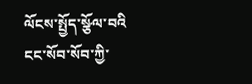ལོངས་སྤྱོད་སྩོལ་བའི
ངང་སོབ་སོབ་ཀྱི་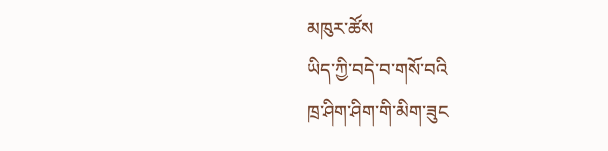མཁུར་ཚོས
ཡིད་ཀྱི་བདེ་བ་གསོ་བའི
ཁྲ་ཤིག་ཤིག་གི་མིག་ཟུང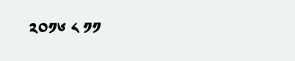༢༠༡༦ ༨ ༡༡